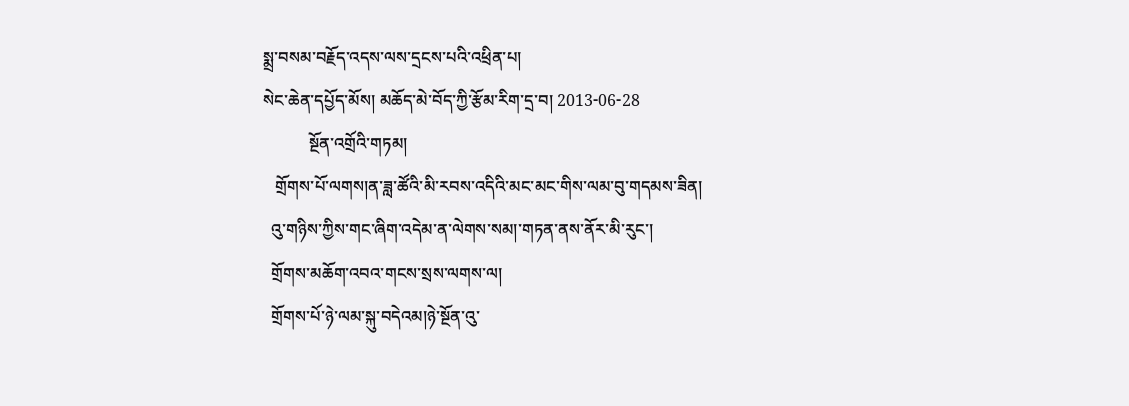སྨྲ་བསམ་བརྗོད་འདས་ལས་དྲངས་པའི་འཕྲིན་པ།
སེང་ཆེན་དཔྱོད་མོས། མཆོད་མེ་བོད་ཀྱི་རྩོམ་རིག་དྲ་བ། 2013-06-28
           སྔོན་འགྲོའི་གཏམ།
   གྲོགས་པོ་ལགས།ན་ཟླ་ཚོའི་མི་རབས་འདིའི་མང་མང་གིས་ལམ་བུ་གདམས་ཟིན།
  འུ་གཉིས་ཀྱིས་གང་ཞིག་འདེམ་ན་ལེགས་སམ།་གཏན་ནས་ནོར་མི་རུང་།
  གྲོགས་མཆོག་འབའ་གངས་སྲས་ལགས་ལ།
  གྲོགས་པོ་ཉེ་ལམ་སྐུ་བདེའམ།ཉེ་སྔོན་འུ་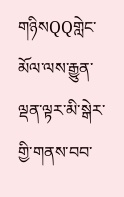གཉིསQQགླེང་མོལ་ལས་རྒྱུན་ལྡན་ལྟར་མི་སྒེར་གྱི་གནས་བབ་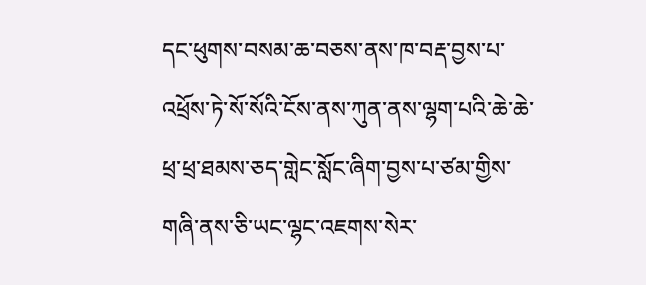དང་ཕུགས་བསམ་ཆ་བཅས་ནས་ཁ་བརྡ་བྱས་པ་འཕྲོས་ཏེ་སོ་སོའི་ངོས་ནས་ཀུན་ནས་ལྷག་པའི་ཆེ་ཆེ་ཕྲ་ཕྲ་ཐམས་ཅད་གླེང་སློང་ཞིག་བྱས་པ་ཙམ་གྱིས་གཞི་ནས་ཅི་ཡང་ལྷང་འཇགས་སེར་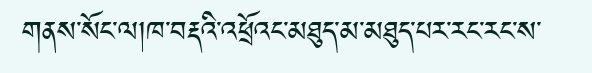གནས་སོང་ལ།ཁ་བརྡའི་འཕྲོའང་མཐུད་མ་མཐུད་པར་རང་རང་ས་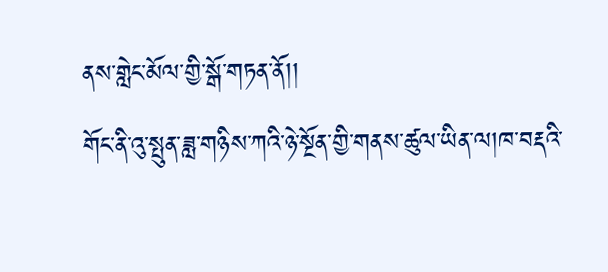ནས་གླེང་མོལ་གྱི་སྒོ་གཏན་ནོ།།
གོང་ནི་འུ་སྤུན་ཟླ་གཉིས་ཀའི་ཉེ་སྔོན་གྱི་གནས་ཚུལ་ཡིན་ལ།ཁ་བརྡའི་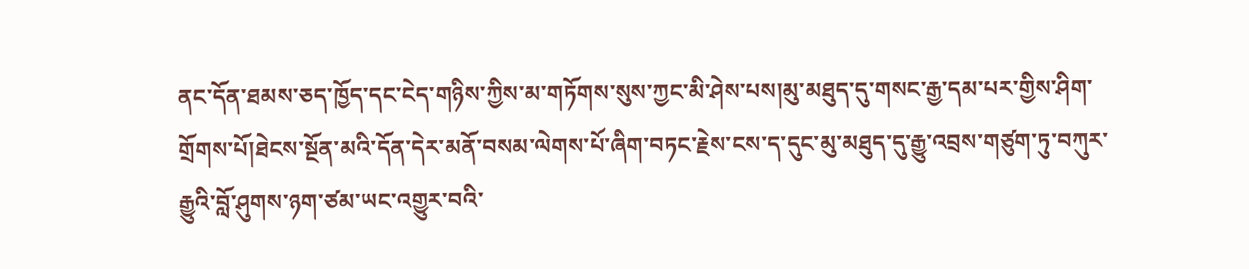ནང་དོན་ཐམས་ཅད་ཁྱོད་དང་ངེད་གཉིས་ཀྱིས་མ་གཏོགས་སུས་ཀྱང་མི་ཤེས་པས།མུ་མཐུད་དུ་གསང་རྒྱ་དམ་པར་གྱིས་ཤིག་གྲོགས་པོ།ཐེངས་སྔོན་མའི་དོན་དེར་མནོ་བསམ་ལེགས་པོ་ཞིག་བཏང་རྗེས་ངས་ད་དུང་མུ་མཐུད་དུ་རྒྱུ་འབྲས་གཙུག་ཏུ་བཀུར་རྒྱུའི་བློ་ཤུགས་ཉག་ཙམ་ཡང་འགྱུར་བའི་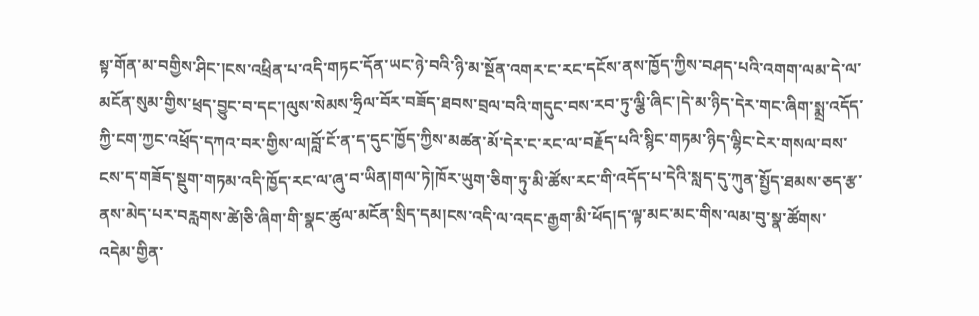སྟ་གོན་མ་བགྱིས་ཤིང་།ངས་འཕྲིན་པ་འདི་གཏང་དོན་ཡང་ཉེ་བའི་ཉི་མ་སྔོན་འགར་ང་རང་དངོས་ནས་ཁྱོད་ཀྱིས་བཤད་པའི་འགག་ལམ་དེ་ལ་མངོན་སུམ་གྱིས་ཕྲད་བྱུང་བ་དང་།ལུས་སེམས་ཧྲིལ་བོར་བཟོད་ཐབས་བྲལ་བའི་གདུང་བས་རབ་ཏུ་ལྕི་ཞིང་།དེ་མ་ཉིད་དེར་གང་ཞིག་སྨྲ་འདོད་ཀྱི་ངག་ཀྱང་འཕྲོད་དཀའ་བར་གྱིས་ལ།བློ་ངོ་ན་ད་དུང་ཁྱོད་ཀྱིས་མཚན་མོ་དེར་ང་རང་ལ་བརྗོད་པའི་སྙིང་གཏམ་ཉིད་ལྷིང་ངེར་གསལ་བས་ངས་ད་གཟོད་སྡུག་གཏམ་འདི་ཁྱོད་རང་ལ་ཞུ་བ་ཡིན།གལ་ཏེ།ཁོར་ཡུག་ཅིག་ཏུ་མི་ཚོས་རང་གི་འདོད་པ་དེའི་སླད་དུ་ཀུན་སྤྱོད་ཐམས་ཅད་རྩ་ནས་མེད་པར་བརླགས་ཚེ།ཅི་ཞིག་གི་སྣང་ཚུལ་མངོན་སྲིད་དམ།ངས་འདི་ལ་འདང་རྒྱག་མི་ཕོད།ད་ལྟ་མང་མང་གིས་ལམ་བུ་སྣ་ཚོགས་འདེམ་གྱིན་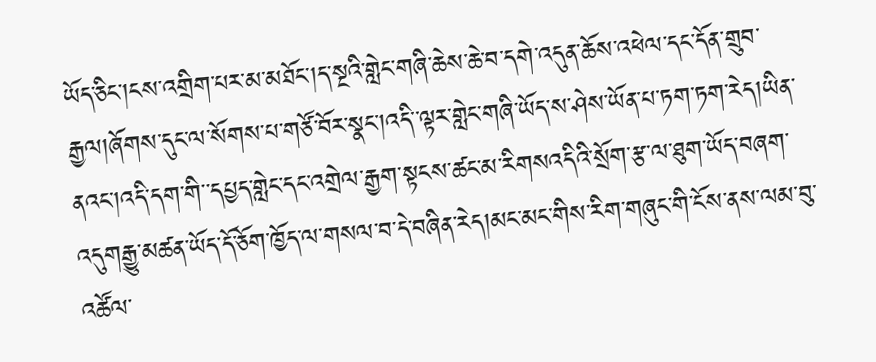ཡོད་ཅིང་།ངས་འགྲིག་པར་མ་མཐོང་།ད་སྔའི་གླེང་གཞི་ཆེས་ཆེ་བ་དགེ་འདུན་ཆོས་འཕེལ་དང་དོན་གྲུབ་རྒྱལ།ཞོགས་དུང་ལ་སོགས་པ་གཙོ་བོར་སྣང་།འདི་་ལྟར་གླེང་གཞི་ཡོད་ས་ཤེས་ཡོན་པ་ཏག་ཏག་རེད།ཡིན་ནའང་།འདི་དག་གི་་དཔྱད་གླེང་དང་འགྲེལ་རྒྱག་སྟངས་ཚང་མ་རིགསའདིའི་སྲོག་རྩ་ལ་ཐུག་ཡོད་བཞག་འདུགརྒྱུ་མཚན་ཡོད་དོ་ཅོག་ཁྱོད་ལ་གསལ་བ་དེ་བཞིན་རེད།མང་མང་གིས་རིག་གཞུང་གི་ངོས་ནས་ལམ་བུ་འཚོལ་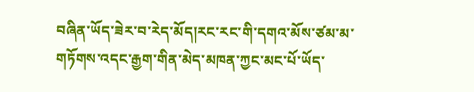བཞིན་ཡོད་ཟེར་བ་རེད་མོད།རང་རང་གི་དགའ་མོས་ཙམ་མ་གཏོགས་འདང་རྒྱག་གིན་མེད་མཁན་ཀྱང་མང་པོ་ཡོད་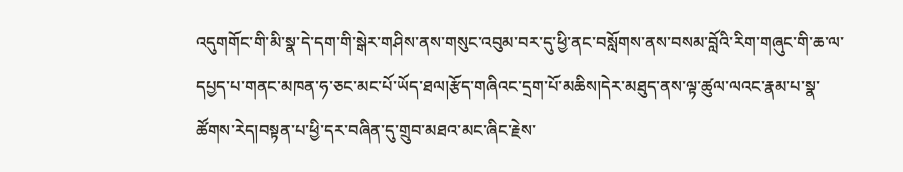འདུགགོང་གི་མི་སྣ་དེ་དག་གི་སྒེར་གཤིས་ནས་གསུང་འབུམ་བར་དུ་ཕྱི་ནང་བསློགས་ནས་བསམ་བློའི་རིག་གཞུང་གི་ཆ་ལ་དཔྱད་པ་གནང་མཁན་ཧ་ཅང་མང་པོ་ཡོད་ཐལ།རྩོད་གཞིའང་དྲག་པོ་མཆིས།དེར་མཐུད་ནས་ལྟ་ཚུལ་ལའང་རྣམ་པ་སྣ་ཚོགས་རེད།བསྟན་པ་ཕྱི་དར་བཞིན་དུ་གྲུབ་མཐའ་མང་ཞིང་རྗེས་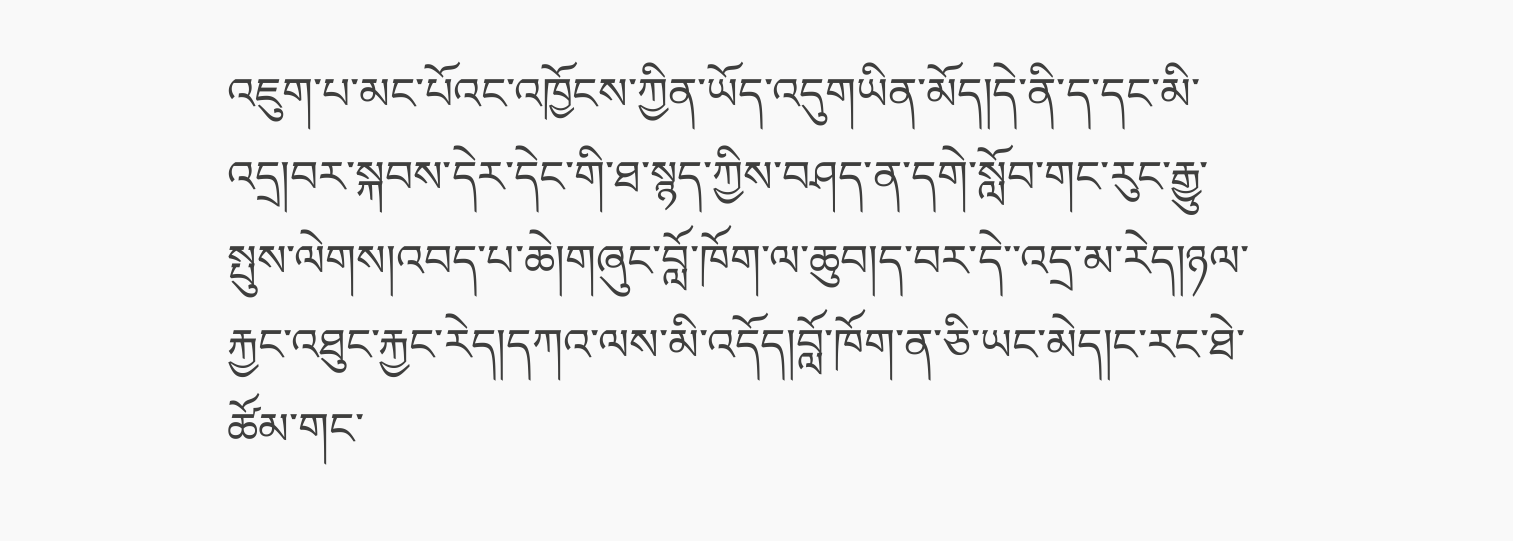འཇུག་པ་མང་པོའང་འཁྱོངས་ཀྱིན་ཡོད་འདུགཡིན་མོད།དེ་ནི་ད་དང་མི་འདྲ།བར་སྐབས་དེར་དེང་གི་ཐ་སྙད་ཀྱིས་བཤད་ན་དགེ་སློབ་གང་རུང་རྒྱུ་སྤུས་ལེགས།འབད་པ་ཆེ།གཞུང་བློ་ཁོག་ལ་ཆུབ།ད་བར་དེ་་འདྲ་མ་རེད།ཉལ་རྐྱང་འཐུང་རྐྱང་རེད།དཀའ་ལས་མི་འདོད།བློ་ཁོག་ན་ཅི་ཡང་མེད།ང་རང་ཐེ་ཚོམ་གང་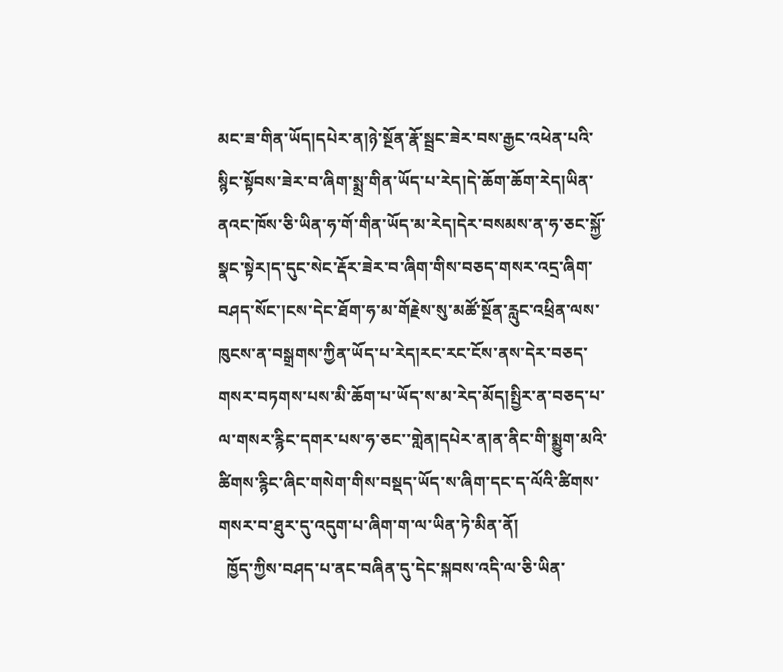མང་ཟ་གིན་ཡོད།དཔེར་ན།ཉེ་སྔོན་རྣོ་སྦྲང་ཟེར་བས་རྒྱང་འཕེན་པའི་སྙིང་སྟོབས་ཟེར་བ་ཞིག་སྨྲ་གིན་ཡོད་པ་རེད།དེ་ཆོག་ཆོག་རེད།ཡིན་ནའང་ཁོས་ཅི་ཡིན་ཧ་གོ་གིན་ཡོད་མ་རེད།དེར་བསམས་ན་ཧ་ཅང་སྐྱོ་སྣང་སྟེར།ད་དུང་སེང་རྡོར་ཟེར་བ་ཞིག་གིས་བཅད་གསར་འདྲ་ཞིག་བཤད་སོང་།ངས་དེང་ཐོག་ཧ་མ་གོརྗེས་སུ་མཚོ་སྔོན་རླུང་འཕྲིན་ལས་ཁུངས་ན་བསྒྲགས་ཀྱིན་ཡོད་པ་རེད།རང་རང་ངོས་ནས་དེར་བཅད་གསར་བཏགས་པས་མི་ཆོག་པ་ཡོད་ས་མ་རེད་མོད།སྤྱིར་ན་བཅད་པ་ལ་གསར་རྙིང་དགར་པས་ཧ་ཅང་་གླེན།དཔེར་ན།ན་ནིང་གི་སྨྱུག་མའི་ཚིགས་རྙིང་ཞིང་གསེག་གིས་བསྡད་ཡོད་ས་ཞིག་དང་ད་ལོའི་ཚིགས་གསར་བ་ཐུར་དུ་འདུག་པ་ཞིག་ག་ལ་ཡིན་ཏེ་མིན་ནོ།
  ཁྱོད་ཀྱིས་བཤད་པ་ནང་བཞིན་དུ་དེང་སྐབས་འདི་ལ་ཅི་ཡིན་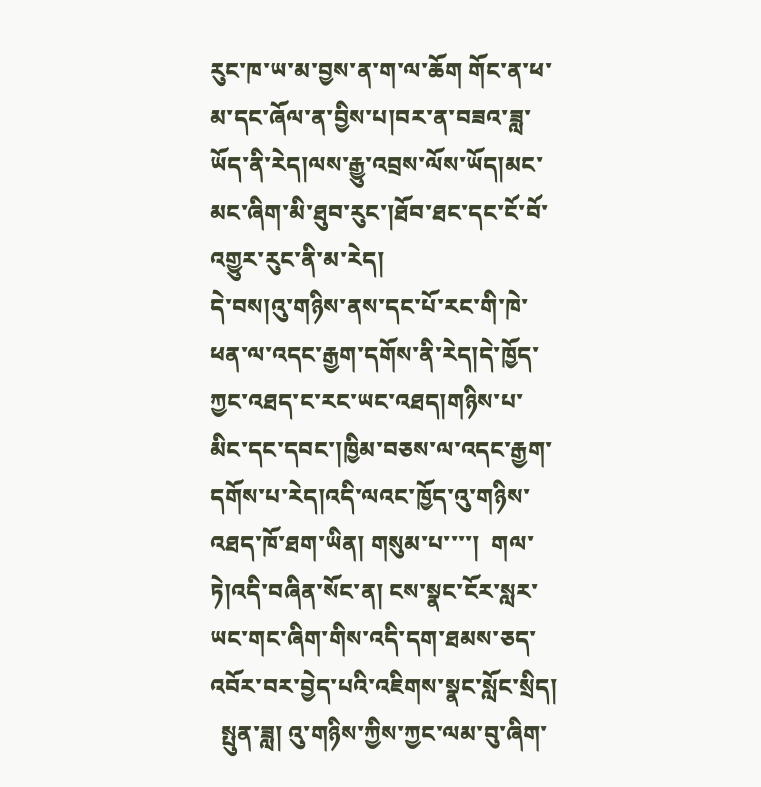རུང་ཁ་ཡ་མ་བྱས་ན་ག་ལ་ཆོག གོང་ན་ཕ་མ་དང་ཞོལ་ན་བྱིས་པ།བར་ན་བཟའ་ཟླ་ཡོད་ནི་རེད།ལས་རྒྱུ་འབྲས་ལོས་ཡོད།མང་མང་ཞིག་མི་ཐུབ་རུང་།ཐོབ་ཐང་དང་ངོ་བོ་འགྱུར་རུང་ནི་མ་རེད།
དེ་བས།འུ་གཉིས་ནས་དང་པོ་རང་གི་ཁེ་ཕན་ལ་འདང་རྒྱག་དགོས་ནི་རེད།དེ་ཁྱོད་ཀྱང་འཐད་ང་རང་ཡང་འཐད།གཉིས་པ་མིང་དང་དབང་།ཁྱིམ་བཅས་ལ་འདང་རྒྱག་དགོས་པ་རེད།འདི་ལའང་ཁྱོད་འུ་གཉིས་འཐད་ཁོ་ཐག་ཡིན། གསུམ་པ་་་་།  གལ་ཏེ།འདི་བཞིན་སོང་ན། ངས་སྣང་ངོར་སླར་ཡང་གང་ཞིག་གིས་འདི་དག་ཐམས་ཅད་འབོར་བར་བྱེད་པའི་འཇིགས་སྣང་སློང་སྲིད།
  སྤུན་ཟླ། འུ་གཉིས་ཀྱིས་ཀྱང་ལམ་བུ་ཞིག་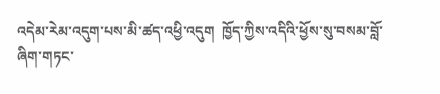འདེམ་རེམ་འདུག་པས་མི་ཚད་འཕྱི་འདུག  ཁྱོད་ཀྱིས་འདིའི་ཕྱོས་སུ་བསམ་བློ་ཞིག་གཏང་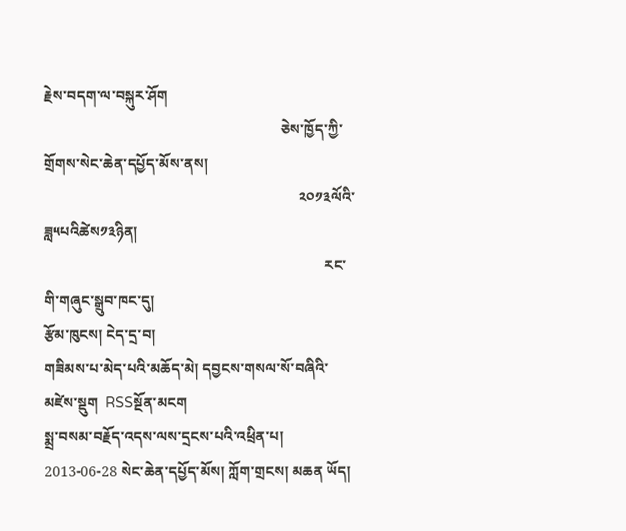རྗེས་བདག་ལ་བསྐུར་ཤོག
                                                                 ཅེས་ཁྱོད་ཀྱི་གྲོགས་སེང་ཆེན་དཔྱོད་མོས་ནས།
                                                                      ༢༠༡༣ལོའི་ཟླ༥པའིཚེས༡༣ཉིན།
                                                                             རང་གི་གཞུང་སྒྲུབ་ཁང་དུ།
རྩོམ་ཁུངས། ངེད་དྲ་བ།
གཟིམས་པ་མེད་པའི་མཆོད་མེ། དབྱངས་གསལ་སོ་བཞིའི་མཛེས་སྡུག  RSSསྔོན་མངག
སྨྲ་བསམ་བརྗོད་འདས་ལས་དྲངས་པའི་འཕྲིན་པ།
2013-06-28 སེང་ཆེན་དཔྱོད་མོས། ཀློག་གྲངས། མཆན ཡོད།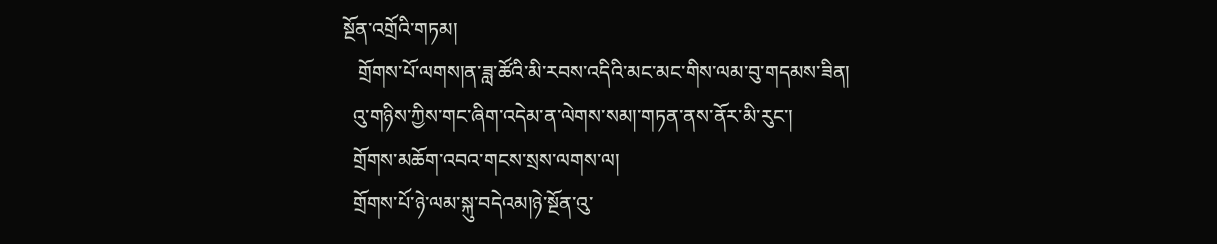སྔོན་འགྲོའི་གཏམ།
   གྲོགས་པོ་ལགས།ན་ཟླ་ཚོའི་མི་རབས་འདིའི་མང་མང་གིས་ལམ་བུ་གདམས་ཟིན།
  འུ་གཉིས་ཀྱིས་གང་ཞིག་འདེམ་ན་ལེགས་སམ།་གཏན་ནས་ནོར་མི་རུང་།
  གྲོགས་མཆོག་འབའ་གངས་སྲས་ལགས་ལ།
  གྲོགས་པོ་ཉེ་ལམ་སྐུ་བདེའམ།ཉེ་སྔོན་འུ་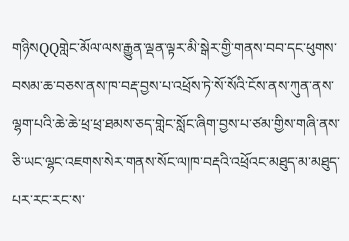གཉིསQQགླེང་མོལ་ལས་རྒྱུན་ལྡན་ལྟར་མི་སྒེར་གྱི་གནས་བབ་དང་ཕུགས་བསམ་ཆ་བཅས་ནས་ཁ་བརྡ་བྱས་པ་འཕྲོས་ཏེ་སོ་སོའི་ངོས་ནས་ཀུན་ནས་ལྷག་པའི་ཆེ་ཆེ་ཕྲ་ཕྲ་ཐམས་ཅད་གླེང་སློང་ཞིག་བྱས་པ་ཙམ་གྱིས་གཞི་ནས་ཅི་ཡང་ལྷང་འཇགས་སེར་གནས་སོང་ལ།ཁ་བརྡའི་འཕྲོའང་མཐུད་མ་མཐུད་པར་རང་རང་ས་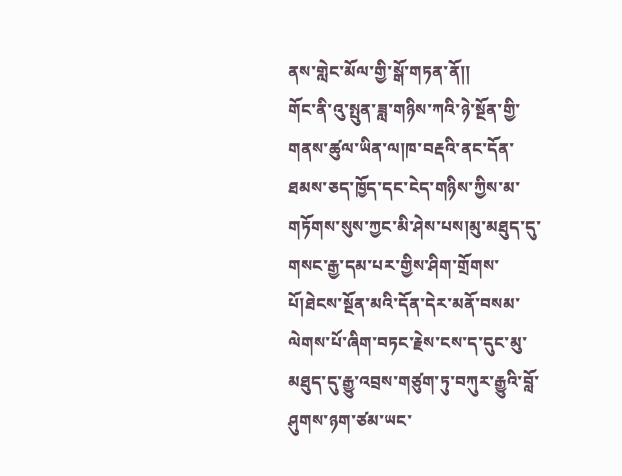ནས་གླེང་མོལ་གྱི་སྒོ་གཏན་ནོ།།
གོང་ནི་འུ་སྤུན་ཟླ་གཉིས་ཀའི་ཉེ་སྔོན་གྱི་གནས་ཚུལ་ཡིན་ལ།ཁ་བརྡའི་ནང་དོན་ཐམས་ཅད་ཁྱོད་དང་ངེད་གཉིས་ཀྱིས་མ་གཏོགས་སུས་ཀྱང་མི་ཤེས་པས།མུ་མཐུད་དུ་གསང་རྒྱ་དམ་པར་གྱིས་ཤིག་གྲོགས་པོ།ཐེངས་སྔོན་མའི་དོན་དེར་མནོ་བསམ་ལེགས་པོ་ཞིག་བཏང་རྗེས་ངས་ད་དུང་མུ་མཐུད་དུ་རྒྱུ་འབྲས་གཙུག་ཏུ་བཀུར་རྒྱུའི་བློ་ཤུགས་ཉག་ཙམ་ཡང་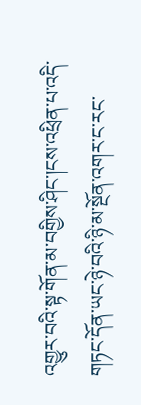འགྱུར་བའི་སྟ་གོན་མ་བགྱིས་ཤིང་།ངས་འཕྲིན་པ་འདི་གཏང་དོན་ཡང་ཉེ་བའི་ཉི་མ་སྔོན་འགར་ང་རང་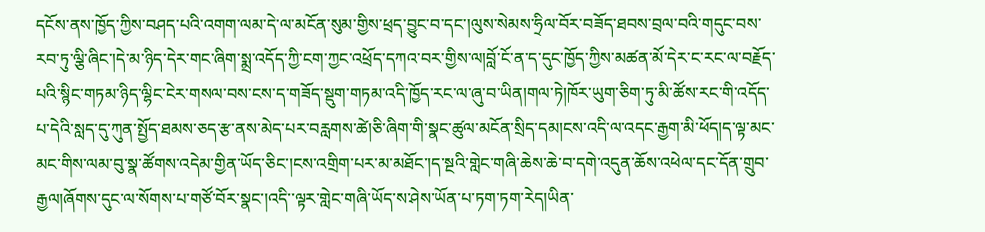དངོས་ནས་ཁྱོད་ཀྱིས་བཤད་པའི་འགག་ལམ་དེ་ལ་མངོན་སུམ་གྱིས་ཕྲད་བྱུང་བ་དང་།ལུས་སེམས་ཧྲིལ་བོར་བཟོད་ཐབས་བྲལ་བའི་གདུང་བས་རབ་ཏུ་ལྕི་ཞིང་།དེ་མ་ཉིད་དེར་གང་ཞིག་སྨྲ་འདོད་ཀྱི་ངག་ཀྱང་འཕྲོད་དཀའ་བར་གྱིས་ལ།བློ་ངོ་ན་ད་དུང་ཁྱོད་ཀྱིས་མཚན་མོ་དེར་ང་རང་ལ་བརྗོད་པའི་སྙིང་གཏམ་ཉིད་ལྷིང་ངེར་གསལ་བས་ངས་ད་གཟོད་སྡུག་གཏམ་འདི་ཁྱོད་རང་ལ་ཞུ་བ་ཡིན།གལ་ཏེ།ཁོར་ཡུག་ཅིག་ཏུ་མི་ཚོས་རང་གི་འདོད་པ་དེའི་སླད་དུ་ཀུན་སྤྱོད་ཐམས་ཅད་རྩ་ནས་མེད་པར་བརླགས་ཚེ།ཅི་ཞིག་གི་སྣང་ཚུལ་མངོན་སྲིད་དམ།ངས་འདི་ལ་འདང་རྒྱག་མི་ཕོད།ད་ལྟ་མང་མང་གིས་ལམ་བུ་སྣ་ཚོགས་འདེམ་གྱིན་ཡོད་ཅིང་།ངས་འགྲིག་པར་མ་མཐོང་།ད་སྔའི་གླེང་གཞི་ཆེས་ཆེ་བ་དགེ་འདུན་ཆོས་འཕེལ་དང་དོན་གྲུབ་རྒྱལ།ཞོགས་དུང་ལ་སོགས་པ་གཙོ་བོར་སྣང་།འདི་་ལྟར་གླེང་གཞི་ཡོད་ས་ཤེས་ཡོན་པ་ཏག་ཏག་རེད།ཡིན་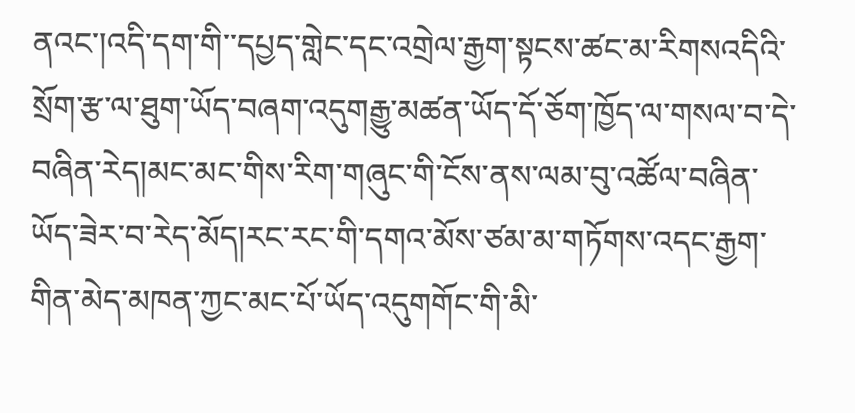ནའང་།འདི་དག་གི་་དཔྱད་གླེང་དང་འགྲེལ་རྒྱག་སྟངས་ཚང་མ་རིགསའདིའི་སྲོག་རྩ་ལ་ཐུག་ཡོད་བཞག་འདུགརྒྱུ་མཚན་ཡོད་དོ་ཅོག་ཁྱོད་ལ་གསལ་བ་དེ་བཞིན་རེད།མང་མང་གིས་རིག་གཞུང་གི་ངོས་ནས་ལམ་བུ་འཚོལ་བཞིན་ཡོད་ཟེར་བ་རེད་མོད།རང་རང་གི་དགའ་མོས་ཙམ་མ་གཏོགས་འདང་རྒྱག་གིན་མེད་མཁན་ཀྱང་མང་པོ་ཡོད་འདུགགོང་གི་མི་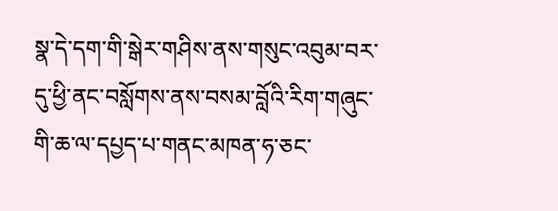སྣ་དེ་དག་གི་སྒེར་གཤིས་ནས་གསུང་འབུམ་བར་དུ་ཕྱི་ནང་བསློགས་ནས་བསམ་བློའི་རིག་གཞུང་གི་ཆ་ལ་དཔྱད་པ་གནང་མཁན་ཧ་ཅང་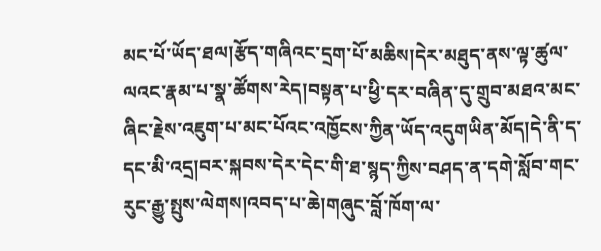མང་པོ་ཡོད་ཐལ།རྩོད་གཞིའང་དྲག་པོ་མཆིས།དེར་མཐུད་ནས་ལྟ་ཚུལ་ལའང་རྣམ་པ་སྣ་ཚོགས་རེད།བསྟན་པ་ཕྱི་དར་བཞིན་དུ་གྲུབ་མཐའ་མང་ཞིང་རྗེས་འཇུག་པ་མང་པོའང་འཁྱོངས་ཀྱིན་ཡོད་འདུགཡིན་མོད།དེ་ནི་ད་དང་མི་འདྲ།བར་སྐབས་དེར་དེང་གི་ཐ་སྙད་ཀྱིས་བཤད་ན་དགེ་སློབ་གང་རུང་རྒྱུ་སྤུས་ལེགས།འབད་པ་ཆེ།གཞུང་བློ་ཁོག་ལ་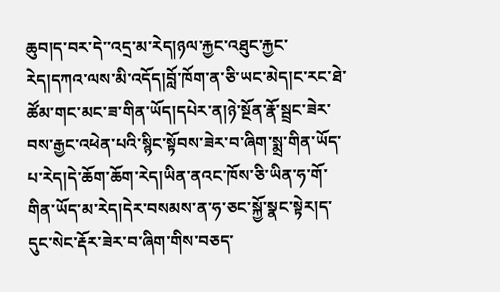ཆུབ།ད་བར་དེ་་འདྲ་མ་རེད།ཉལ་རྐྱང་འཐུང་རྐྱང་རེད།དཀའ་ལས་མི་འདོད།བློ་ཁོག་ན་ཅི་ཡང་མེད།ང་རང་ཐེ་ཚོམ་གང་མང་ཟ་གིན་ཡོད།དཔེར་ན།ཉེ་སྔོན་རྣོ་སྦྲང་ཟེར་བས་རྒྱང་འཕེན་པའི་སྙིང་སྟོབས་ཟེར་བ་ཞིག་སྨྲ་གིན་ཡོད་པ་རེད།དེ་ཆོག་ཆོག་རེད།ཡིན་ནའང་ཁོས་ཅི་ཡིན་ཧ་གོ་གིན་ཡོད་མ་རེད།དེར་བསམས་ན་ཧ་ཅང་སྐྱོ་སྣང་སྟེར།ད་དུང་སེང་རྡོར་ཟེར་བ་ཞིག་གིས་བཅད་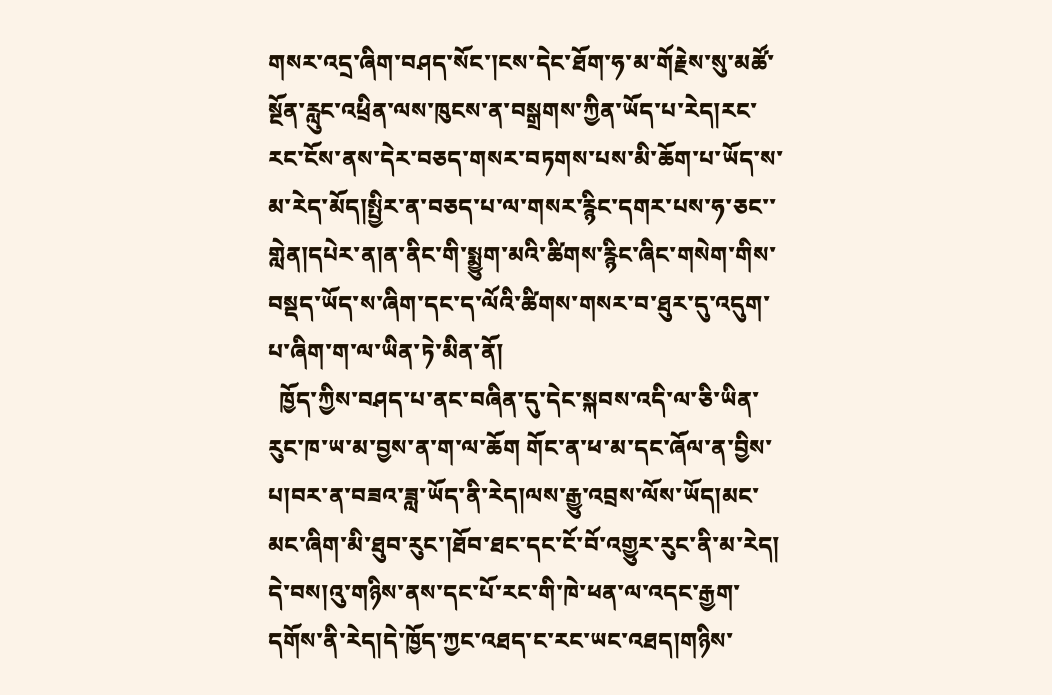གསར་འདྲ་ཞིག་བཤད་སོང་།ངས་དེང་ཐོག་ཧ་མ་གོརྗེས་སུ་མཚོ་སྔོན་རླུང་འཕྲིན་ལས་ཁུངས་ན་བསྒྲགས་ཀྱིན་ཡོད་པ་རེད།རང་རང་ངོས་ནས་དེར་བཅད་གསར་བཏགས་པས་མི་ཆོག་པ་ཡོད་ས་མ་རེད་མོད།སྤྱིར་ན་བཅད་པ་ལ་གསར་རྙིང་དགར་པས་ཧ་ཅང་་གླེན།དཔེར་ན།ན་ནིང་གི་སྨྱུག་མའི་ཚིགས་རྙིང་ཞིང་གསེག་གིས་བསྡད་ཡོད་ས་ཞིག་དང་ད་ལོའི་ཚིགས་གསར་བ་ཐུར་དུ་འདུག་པ་ཞིག་ག་ལ་ཡིན་ཏེ་མིན་ནོ།
  ཁྱོད་ཀྱིས་བཤད་པ་ནང་བཞིན་དུ་དེང་སྐབས་འདི་ལ་ཅི་ཡིན་རུང་ཁ་ཡ་མ་བྱས་ན་ག་ལ་ཆོག གོང་ན་ཕ་མ་དང་ཞོལ་ན་བྱིས་པ།བར་ན་བཟའ་ཟླ་ཡོད་ནི་རེད།ལས་རྒྱུ་འབྲས་ལོས་ཡོད།མང་མང་ཞིག་མི་ཐུབ་རུང་།ཐོབ་ཐང་དང་ངོ་བོ་འགྱུར་རུང་ནི་མ་རེད།
དེ་བས།འུ་གཉིས་ནས་དང་པོ་རང་གི་ཁེ་ཕན་ལ་འདང་རྒྱག་དགོས་ནི་རེད།དེ་ཁྱོད་ཀྱང་འཐད་ང་རང་ཡང་འཐད།གཉིས་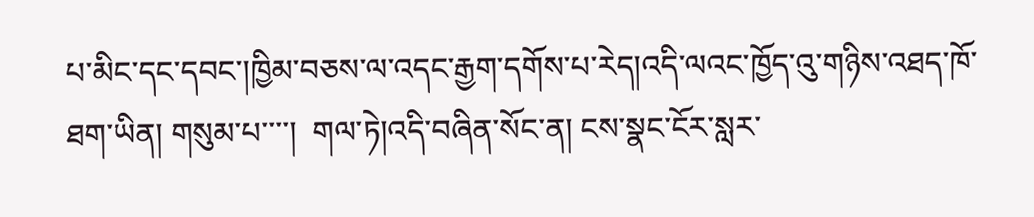པ་མིང་དང་དབང་།ཁྱིམ་བཅས་ལ་འདང་རྒྱག་དགོས་པ་རེད།འདི་ལའང་ཁྱོད་འུ་གཉིས་འཐད་ཁོ་ཐག་ཡིན། གསུམ་པ་་་་།  གལ་ཏེ།འདི་བཞིན་སོང་ན། ངས་སྣང་ངོར་སླར་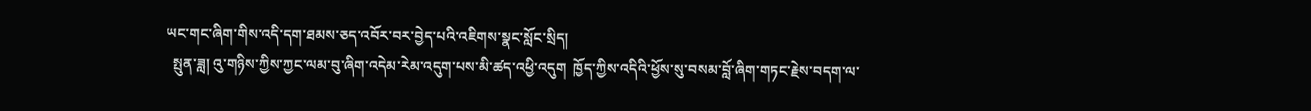ཡང་གང་ཞིག་གིས་འདི་དག་ཐམས་ཅད་འབོར་བར་བྱེད་པའི་འཇིགས་སྣང་སློང་སྲིད།
  སྤུན་ཟླ། འུ་གཉིས་ཀྱིས་ཀྱང་ལམ་བུ་ཞིག་འདེམ་རེམ་འདུག་པས་མི་ཚད་འཕྱི་འདུག  ཁྱོད་ཀྱིས་འདིའི་ཕྱོས་སུ་བསམ་བློ་ཞིག་གཏང་རྗེས་བདག་ལ་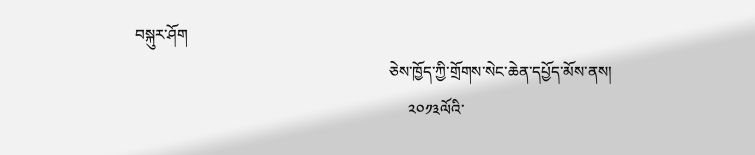བསྐུར་ཤོག
                                                                 ཅེས་ཁྱོད་ཀྱི་གྲོགས་སེང་ཆེན་དཔྱོད་མོས་ནས།
                                                                      ༢༠༡༣ལོའི་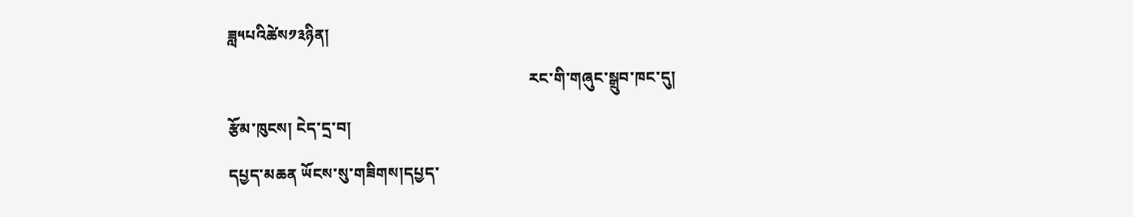ཟླ༥པའིཚེས༡༣ཉིན།
                                                                             རང་གི་གཞུང་སྒྲུབ་ཁང་དུ།
རྩོམ་ཁུངས། ངེད་དྲ་བ།
དཔྱད་མཆན ཡོངས་སུ་གཟིགས།དཔྱད་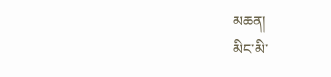མཆན།
མིང་མི་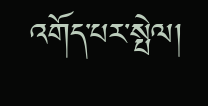འགོད་པར་སྤེལ།